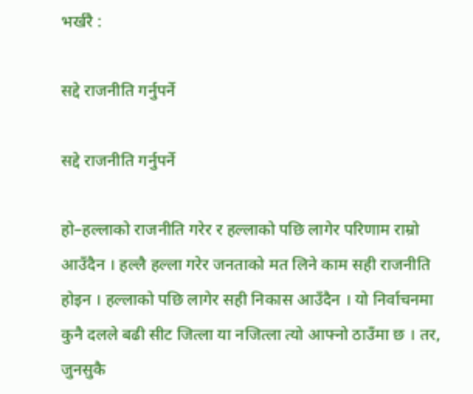भर्खरै :

सद्दे राजनीति गर्नुपर्ने

सद्दे राजनीति गर्नुपर्ने

हो–हल्लाको राजनीति गरेर र हल्लाको पछि लागेर परिणाम राम्रो आउँदैन । हल्लै हल्ला गरेर जनताको मत लिने काम सही राजनीति होइन । हल्लाको पछि लागेर सही निकास आउँदैन । यो निर्वाचनमा कुनै दलले बढी सीट जित्ला या नजित्ला त्यो आफ्नो ठाउँमा छ । तर, जुनसुकै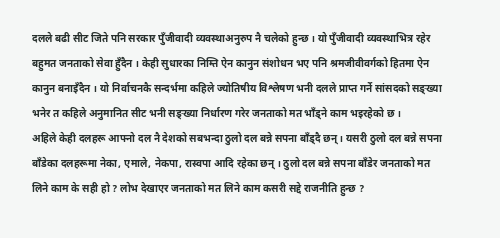दलले बढी सीट जिते पनि सरकार पुँजीवादी व्यवस्थाअनुरुप नै चलेको हुन्छ । यो पुँजीवादी व्यवस्थाभित्र रहेर बहुमत जनताको सेवा हुँदैन । केही सुधारका निम्ति ऐन कानुन संशोधन भए पनि श्रमजीवीवर्गको हितमा ऐन कानुन बनाइँदैन । यो निर्वाचनकै सन्दर्भमा कहिले ज्योतिषीय विश्लेषण भनी दलले प्राप्त गर्ने सांसदको सङ्ख्या भनेर त कहिले अनुमानित सीट भनी सङ्ख्या निर्धारण गरेर जनताको मत भाँड्ने काम भइरहेको छ ।
अहिले केही दलहरू आफ्नो दल नै देशको सबभन्दा ठुलो दल बन्ने सपना बाँड्दै छन् । यसरी ठुलो दल बन्ने सपना बाँडेका दलहरूमा नेका, एमाले, नेकपा, रास्वपा आदि रहेका छन् । ठुलो दल बन्ने सपना बाँडेर जनताको मत लिने काम के सही हो ? लोभ देखाएर जनताको मत लिने काम कसरी सद्दे राजनीति हुन्छ ?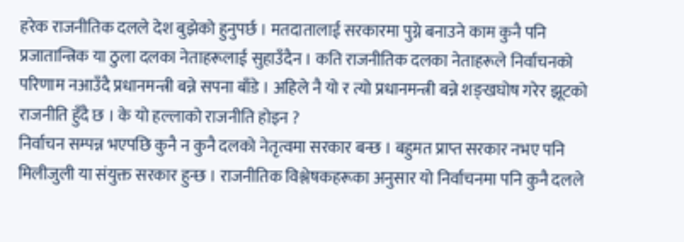हरेक राजनीतिक दलले देश बुझेको हुनुपर्छ । मतदातालाई सरकारमा पुग्ने बनाउने काम कुनै पनि प्रजातान्त्रिक या ठुला दलका नेताहरूलाई सुहाउँदैन । कति राजनीतिक दलका नेताहरूले निर्वाचनको परिणाम नआउँदै प्रधानमन्त्री बन्ने सपना बाँडे । अहिले नै यो र त्यो प्रधानमन्त्री बन्ने शङ्खघोष गरेर झूटको राजनीति हुँदै छ । के यो हल्लाको राजनीति होइन ?
निर्वाचन सम्पन्न भएपछि कुनै न कुनै दलको नेतृत्वमा सरकार बन्छ । बहुमत प्राप्त सरकार नभए पनि मिलीजुली या संयुक्त सरकार हुन्छ । राजनीतिक विश्लेषकहरूका अनुसार यो निर्वाचनमा पनि कुनै दलले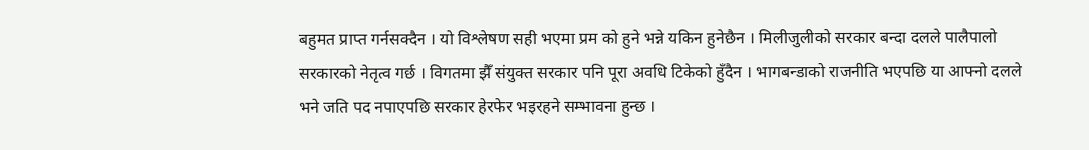बहुमत प्राप्त गर्नसक्दैन । यो विश्लेषण सही भएमा प्रम को हुने भन्ने यकिन हुनेछैन । मिलीजुलीको सरकार बन्दा दलले पालैपालो सरकारको नेतृत्व गर्छ । विगतमा झैँ संयुक्त सरकार पनि पूरा अवधि टिकेको हुँदैन । भागबन्डाको राजनीति भएपछि या आफ्नो दलले भने जति पद नपाएपछि सरकार हेरफेर भइरहने सम्भावना हुन्छ ।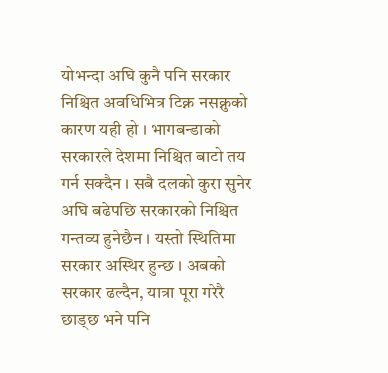योभन्दा अघि कुनै पनि सरकार निश्चित अवधिभित्र टिक्न नसक्नुको कारण यही हो । भागबन्डाको सरकारले देशमा निश्चित बाटो तय गर्न सक्दैन । सबै दलको कुरा सुनेर अघि बढेपछि सरकारको निश्चित गन्तव्य हुनेछैन । यस्तो स्थितिमा सरकार अस्थिर हुन्छ । अबको सरकार ढल्दैन, यात्रा पूरा गरेरै छाड्छ भने पनि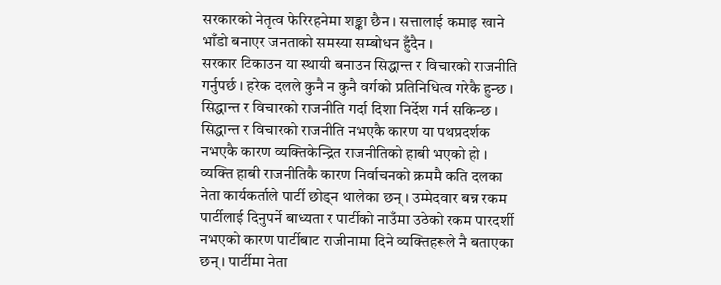सरकारको नेतृत्व फेरिरहनेमा शङ्का छैन । सत्तालाई कमाइ खाने भाँडो बनाएर जनताको समस्या सम्बोधन हुँदैन ।
सरकार टिकाउन या स्थायी बनाउन सिद्धान्त र विचारको राजनीति गर्नुपर्छ । हरेक दलले कुनै न कुनै वर्गको प्रतिनिधित्व गरेकै हुन्छ । सिद्धान्त र विचारको राजनीति गर्दा दिशा निर्देश गर्न सकिन्छ । सिद्धान्त र विचारको राजनीति नभएकै कारण या पथप्रदर्शक नभएकै कारण व्यक्तिकेन्द्रित राजनीतिको हाबी भएको हो । व्यक्ति हाबी राजनीतिकै कारण निर्वाचनको क्रममै कति दलका नेता कार्यकर्ताले पार्टी छोड्न थालेका छन् । उम्मेदवार बन्न रकम पार्टीलाई दिनुपर्ने बाध्यता र पार्टीको नाउँमा उठेको रकम पारदर्शी नभएको कारण पार्टीबाट राजीनामा दिने व्यक्तिहरूले नै बताएका छन् । पार्टीमा नेता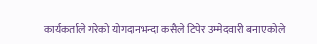कार्यकर्ताले गरेको योगदानभन्दा कसैले टिपेर उम्मेदवारी बनाएकोले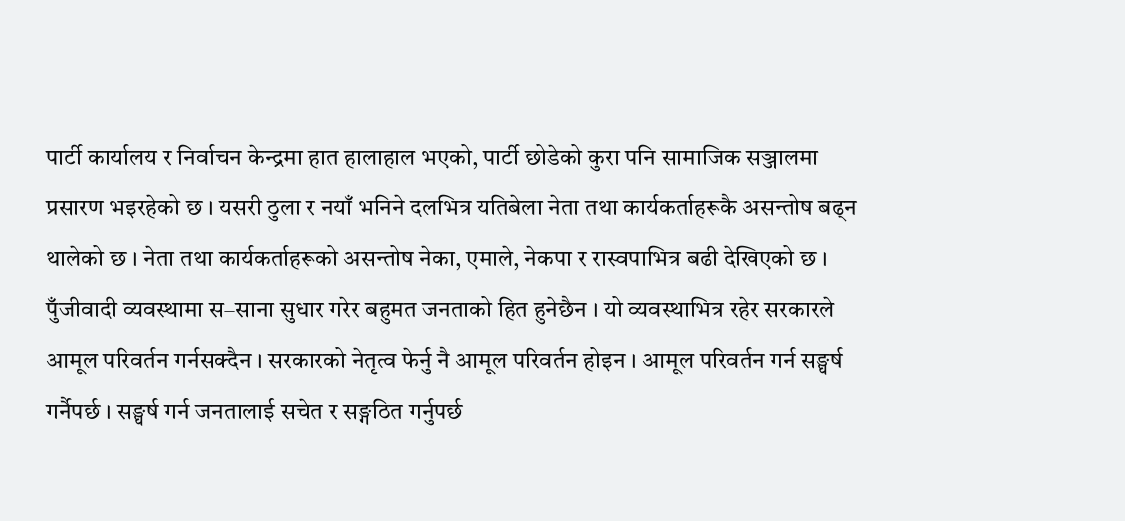पार्टी कार्यालय र निर्वाचन केन्द्रमा हात हालाहाल भएको, पार्टी छोडेको कुरा पनि सामाजिक सञ्जालमा प्रसारण भइरहेको छ । यसरी ठुला र नयाँ भनिने दलभित्र यतिबेला नेता तथा कार्यकर्ताहरूकै असन्तोष बढ्न थालेको छ । नेता तथा कार्यकर्ताहरूको असन्तोष नेका, एमाले, नेकपा र रास्वपाभित्र बढी देखिएको छ ।
पुँजीवादी व्यवस्थामा स–साना सुधार गरेर बहुमत जनताको हित हुनेछैन । यो व्यवस्थाभित्र रहेर सरकारले आमूल परिवर्तन गर्नसक्दैन । सरकारको नेतृत्व फेर्नु नै आमूल परिवर्तन होइन । आमूल परिवर्तन गर्न सङ्घर्ष गर्नैपर्छ । सङ्घर्ष गर्न जनतालाई सचेत र सङ्गठित गर्नुपर्छ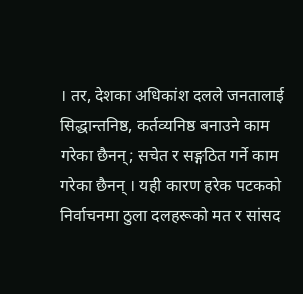। तर, देशका अधिकांश दलले जनतालाई सिद्धान्तनिष्ठ, कर्तव्यनिष्ठ बनाउने काम गरेका छैनन्; सचेत र सङ्गठित गर्ने काम गरेका छैनन् । यही कारण हरेक पटकको निर्वाचनमा ठुला दलहरूको मत र सांसद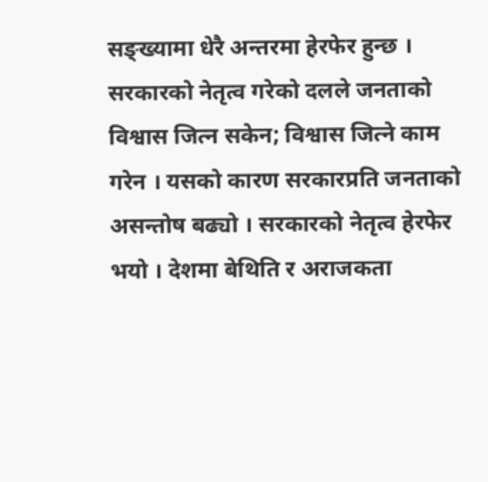सङ्ख्यामा धेरै अन्तरमा हेरफेर हुन्छ । सरकारको नेतृत्व गरेको दलले जनताको विश्वास जित्न सकेन; विश्वास जित्ने काम गरेन । यसको कारण सरकारप्रति जनताको असन्तोष बढ्यो । सरकारको नेतृत्व हेरफेर भयो । देशमा बेथिति र अराजकता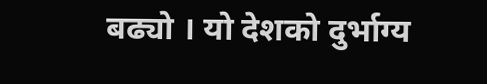बढ्यो । यो देशको दुर्भाग्य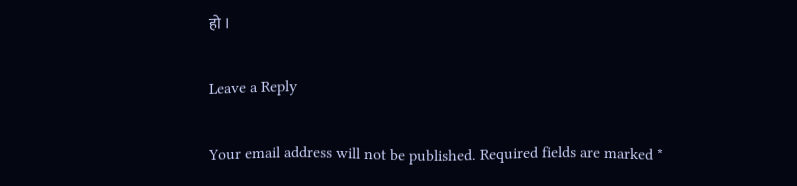हो ।

Leave a Reply

Your email address will not be published. Required fields are marked *